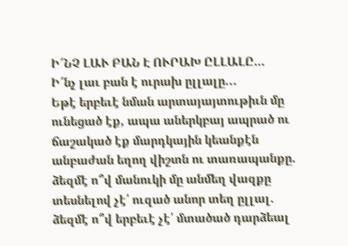Ի՜ՆՉ ԼԱՒ ԲԱՆ Է ՈՒՐԱԽ ԸԼԼԱԼԸ…
Ի՜նչ լաւ բան է ուրախ ըլլալը...
Եթէ երբեւէ նման արտայայտութիւն մը ունեցած էք, ապա աներկբայ ապրած ու ճաշակած էք մարդկային կեանքէն անբաժան եղող վիշտն ու տառապանքը. ձեզմէ ո՞վ մանուկի մը անմեղ վազքը տեսնելով չէ՛ ուզած անոր տեղ ըլլալ. ձեզմէ ո՞վ երբեւէ չէ՛ մտածած դարձեալ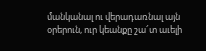մանկանալ ու վերադառնալ այն օրերուն, ուր կեանքը շա՜տ աւելի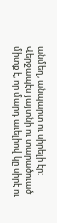անմեղ, անպարտ ու սիրելի էր: Վերջապէս յայտնի ու տարածուած միտք է, որ մարդ աւելիով կը սիրէ ու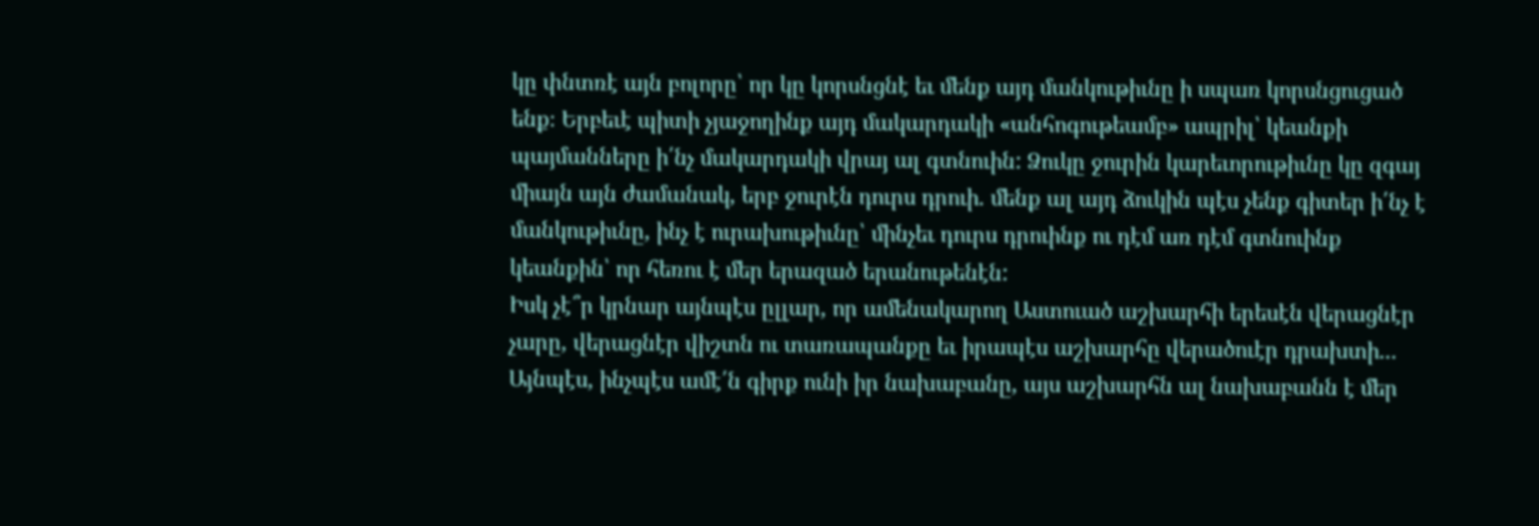կը փնտռէ այն բոլորը՝ որ կը կորսնցնէ եւ մենք այդ մանկութիւնը ի սպառ կորսնցուցած ենք։ Երբեւէ պիտի չյաջողինք այդ մակարդակի «անհոգութեամբ» ապրիլ՝ կեանքի պայմանները ի՛նչ մակարդակի վրայ ալ գտնուին: Ձուկը ջուրին կարեւորութիւնը կը զգայ միայն այն ժամանակ, երբ ջուրէն դուրս դրուի. մենք ալ այդ ձուկին պէս չենք գիտեր ի՛նչ է մանկութիւնը, ինչ է ուրախութիւնը՝ մինչեւ դուրս դրուինք ու դէմ առ դէմ գտնուինք կեանքին՝ որ հեռու է մեր երազած երանութենէն:
Իսկ չէ՞ր կրնար այնպէս ըլլար, որ ամենակարող Աստուած աշխարհի երեսէն վերացնէր չարը, վերացնէր վիշտն ու տառապանքը եւ իրապէս աշխարհը վերածուէր դրախտի... Այնպէս, ինչպէս ամէ՛ն գիրք ունի իր նախաբանը, այս աշխարհն ալ նախաբանն է մեր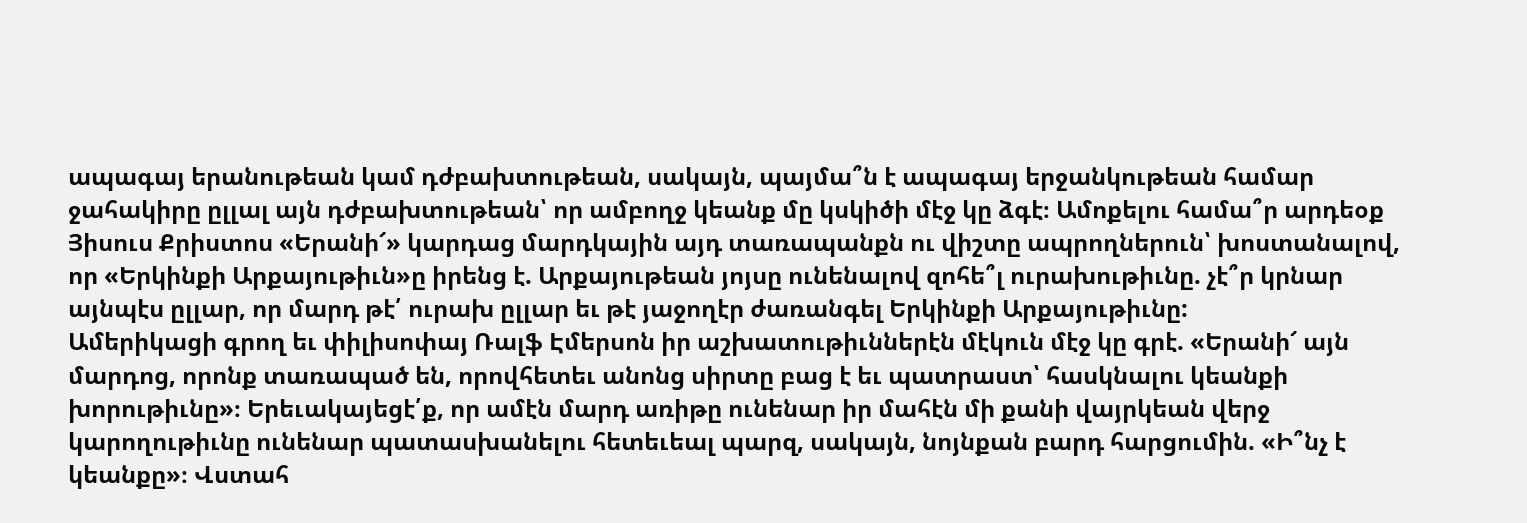ապագայ երանութեան կամ դժբախտութեան, սակայն, պայմա՞ն է ապագայ երջանկութեան համար ջահակիրը ըլլալ այն դժբախտութեան՝ որ ամբողջ կեանք մը կսկիծի մէջ կը ձգէ։ Ամոքելու համա՞ր արդեօք Յիսուս Քրիստոս «Երանի՜» կարդաց մարդկային այդ տառապանքն ու վիշտը ապրողներուն՝ խոստանալով, որ «Երկինքի Արքայութիւն»ը իրենց է. Արքայութեան յոյսը ունենալով զոհե՞լ ուրախութիւնը. չէ՞ր կրնար այնպէս ըլլար, որ մարդ թէ՛ ուրախ ըլլար եւ թէ յաջողէր ժառանգել Երկինքի Արքայութիւնը:
Ամերիկացի գրող եւ փիլիսոփայ Ռալֆ Էմերսոն իր աշխատութիւններէն մէկուն մէջ կը գրէ. «Երանի՜ այն մարդոց, որոնք տառապած են, որովհետեւ անոնց սիրտը բաց է եւ պատրաստ՝ հասկնալու կեանքի խորութիւնը»։ Երեւակայեցէ՛ք, որ ամէն մարդ առիթը ունենար իր մահէն մի քանի վայրկեան վերջ կարողութիւնը ունենար պատասխանելու հետեւեալ պարզ, սակայն, նոյնքան բարդ հարցումին. «Ի՞նչ է կեանքը»։ Վստահ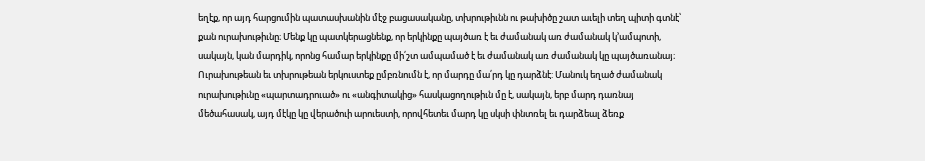եղէք, որ այդ հարցումին պատասխանին մէջ բացասականը, տխրութիւնն ու թախիծը շատ աւելի տեղ պիտի գտնէ՝ քան ուրախութիւնը։ Մենք կը պատկերացնենք, որ երկինքը պայծառ է եւ ժամանակ առ ժամանակ կ՚ամպոտի, սակայն, կան մարդիկ, որոնց համար երկինքը մի՛շտ ամպամած է եւ ժամանակ առ ժամանակ կը պայծառանայ։ Ուրախութեան եւ տխրութեան երկուստեք ըմբռնումն է, որ մարդը մա՛րդ կը դարձնէ: Մանուկ եղած ժամանակ ուրախութիւնը «պարտադրուած» ու «անգիտակից» հասկացողութիւն մը է, սակայն, երբ մարդ դառնայ մեծահասակ, այդ մէկը կը վերածուի արուեստի, որովհետեւ մարդ կը սկսի փնտռել եւ դարձեալ ձեռք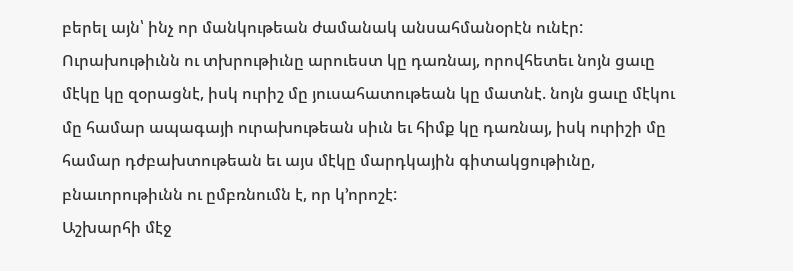բերել այն՝ ինչ որ մանկութեան ժամանակ անսահմանօրէն ունէր: Ուրախութիւնն ու տխրութիւնը արուեստ կը դառնայ, որովհետեւ նոյն ցաւը մէկը կը զօրացնէ, իսկ ուրիշ մը յուսահատութեան կը մատնէ. նոյն ցաւը մէկու մը համար ապագայի ուրախութեան սիւն եւ հիմք կը դառնայ, իսկ ուրիշի մը համար դժբախտութեան եւ այս մէկը մարդկային գիտակցութիւնը, բնաւորութիւնն ու ըմբռնումն է, որ կ՚որոշէ:
Աշխարհի մէջ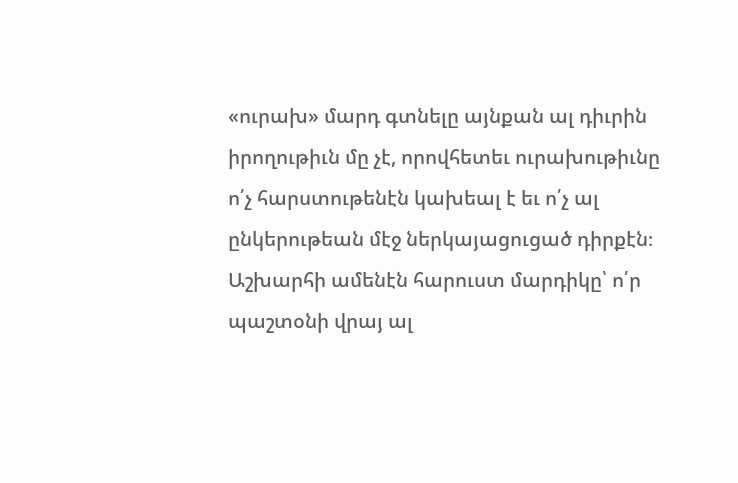«ուրախ» մարդ գտնելը այնքան ալ դիւրին իրողութիւն մը չէ, որովհետեւ ուրախութիւնը ո՛չ հարստութենէն կախեալ է եւ ո՛չ ալ ընկերութեան մէջ ներկայացուցած դիրքէն։ Աշխարհի ամենէն հարուստ մարդիկը՝ ո՛ր պաշտօնի վրայ ալ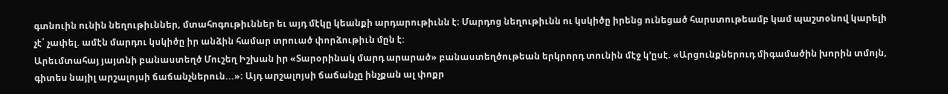գտնուին ունին նեղութիւններ, մտահոգութիւններ եւ այդ մէկը կեանքի արդարութիւնն է։ Մարդոց նեղութիւնն ու կսկիծը իրենց ունեցած հարստութեամբ կամ պաշտօնով կարելի չէ՛ չափել. ամէն մարդու կսկիծը իր անձին համար տրուած փորձութիւն մըն է:
Արեւմտահայ յայտնի բանաստեղծ Մուշեղ Իշխան իր «Տարօրինակ մարդ արարած» բանաստեղծութեան երկրորդ տունին մէջ կ՚ըսէ. «Արցունքներուդ միգամածին խորին տմոյն, գիտես նայիլ արշալոյսի ճաճանչներուն...»։ Այդ արշալոյսի ճաճանչը ինչքան ալ փոքր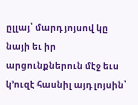ըլլայ՝ մարդ յոյսով կը նայի եւ իր արցունքներուն մէջ եւս կ՚ուզէ հասնիլ այդ լոյսին՝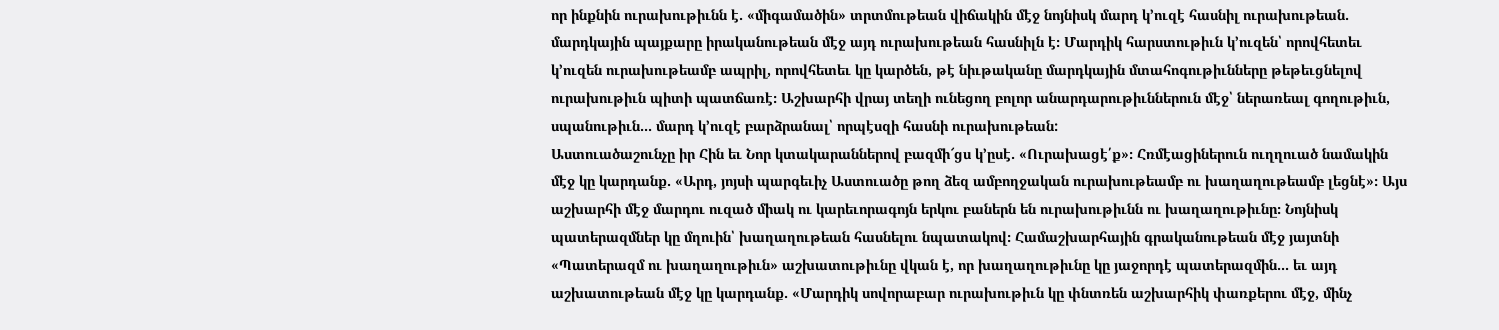որ ինքնին ուրախութիւնն է. «միգամածին» տրտմութեան վիճակին մէջ նոյնիսկ մարդ կ՚ուզէ հասնիլ ուրախութեան. մարդկային պայքարը իրականութեան մէջ այդ ուրախութեան հասնիլն է։ Մարդիկ հարստութիւն կ՚ուզեն՝ որովհետեւ կ՚ուզեն ուրախութեամբ ապրիլ, որովհետեւ կը կարծեն, թէ նիւթականը մարդկային մտահոգութիւնները թեթեւցնելով ուրախութիւն պիտի պատճառէ։ Աշխարհի վրայ տեղի ունեցող բոլոր անարդարութիւններուն մէջ՝ ներառեալ գողութիւն, սպանութիւն... մարդ կ՚ուզէ բարձրանալ՝ որպէսզի հասնի ուրախութեան:
Աստուածաշունչը իր Հին եւ Նոր կտակարաններով բազմի՜ցս կ՚ըսէ. «Ուրախացէ՛ք»։ Հռմէացիներուն ուղղուած նամակին մէջ կը կարդանք. «Արդ, յոյսի պարգեւիչ Աստուածը թող ձեզ ամբողջական ուրախութեամբ ու խաղաղութեամբ լեցնէ»։ Այս աշխարհի մէջ մարդու ուզած միակ ու կարեւորագոյն երկու բաներն են ուրախութիւնն ու խաղաղութիւնը։ Նոյնիսկ պատերազմներ կը մղուին՝ խաղաղութեան հասնելու նպատակով։ Համաշխարհային գրականութեան մէջ յայտնի «Պատերազմ ու խաղաղութիւն» աշխատութիւնը վկան է, որ խաղաղութիւնը կը յաջորդէ պատերազմին... եւ այդ աշխատութեան մէջ կը կարդանք. «Մարդիկ սովորաբար ուրախութիւն կը փնտռեն աշխարհիկ փառքերու մէջ, մինչ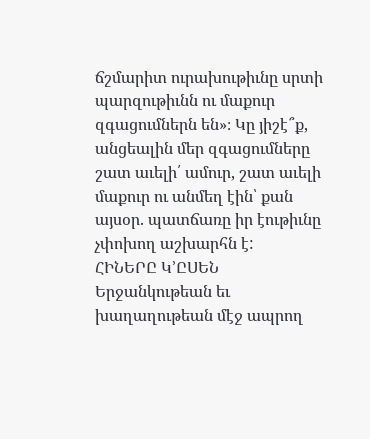ճշմարիտ ուրախութիւնը սրտի պարզութիւնն ու մաքուր զգացումներն են»։ Կը յիշէ՞ք, անցեալին մեր զգացումները շատ աւելի՛ ամուր, շատ աւելի մաքուր ու անմեղ էին՝ քան այսօր. պատճառը իր էութիւնը չփոխող աշխարհն է:
ՀԻՆԵՐԸ Կ՚ԸՍԵՆ
Երջանկութեան եւ խաղաղութեան մէջ ապրող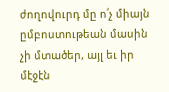ժողովուրդ մը ո՛չ միայն ըմբոստութեան մասին չի մտածեր, այլ եւ իր մէջէն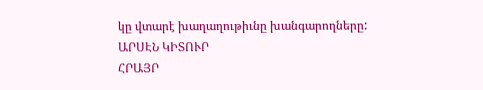կը վտարէ խաղաղութիւնը խանգարողները:
ԱՐՍԷՆ ԿԻՏՈՒՐ
ՀՐԱՅՐ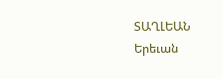ՏԱՂԼԵԱՆ
Երեւան